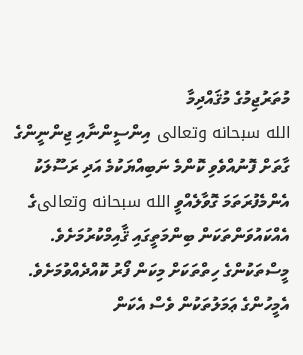މުތަރުޖިމުގެ މުޤައްދިމާ
الله سبحانه وتعالى އިންސީންނާއި ޖިންނީންގެ ގާތަށް ފޮނުއްވެވި ކޮންމެ ނަބިއްޔަކުމެ އަދި ރަސޫލަކު އެންމެފުރަތަމަ ގޮވާލެއްވީ الله سبحانه وتعالىގެ އެއްކައުވަންތަކަން ބިންމަތީގައި ޤާއިމްކުރުމަށެވެ. މީސްތަކުންގެ ހިތްތަކަށް މިކަން ފޯރު ކޮއްދެއްވުމަށެވެ. އެމީހުންގެ ޢަމަލުތަކުން ވެސް އެކަން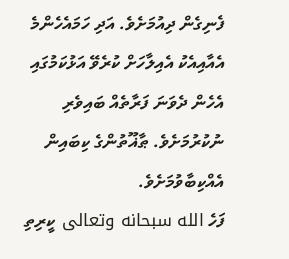ފެނިގެން ދިއުމަށެވެ. އަދި ހަމައެހެންމެ އެއާއިއެކު އެއިލާހަށް ކުރެވޭ އަޅުކަމުގައި އެހެން ދެވަނަ ފަރާތެއް ބައިވެރި ނުކުރުމަށެވެ. ޠާޣޫތުންގެ ކިބައިން އެއްކިބާވުމަށެވެ.
ފަހެ الله سبحانه وتعالى ކީރިތި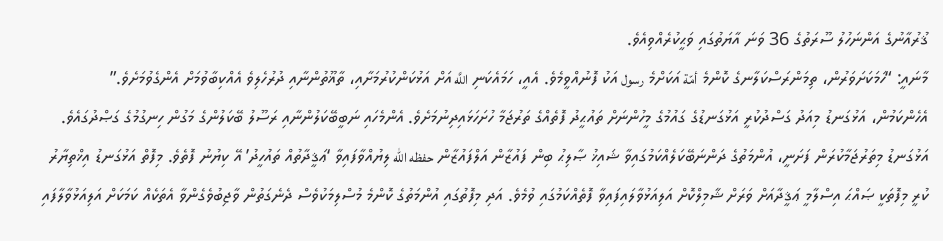ޤުރުއާނުގެ އަންނަހުލު ސޫރަތުގެ 36 ވަނަ އާޔަތުގައި ވަޙީކުރެއްވިއެވެ.
މާނައީ: “ހަމަކަށަވަރުން، ތިމަންރަސްކަލާނގެ ކޮންމެ أمّة އަކަށްމެ رسول އަކު ފޮނުއްވީމެވެ. އެއީ، ހަމައެކަނި اللَّه އަށް އަޅުކަންކުރުމަށާއި، ތާޣޫތުންނާއި ދުރުހެލިވެ އެއްކިބާވުމަށް އެންގެވުމަށެވެ.”
އެހެންކަމުން، އަޅުގަނޑު މިއަދު ގަސްދުކުރީ އަޅުގަނޑުގެ ގައުމުގެ މީހުންނަށް ތައުޙީދު ފޮތެއްގެ ތަރުޖަމާ ހުށަހަޅައިދިނުމަށެވެ. އެންމެހައި ނަބީބޭކަލުންނާއި ރަސޫލު ބޭކަލުންގެ މަގުން ހިނގުމުގެ ގަޞްދުގައެވެ.
އަޅުގަނޑު މިތަރުޖަމާކުރަން ފަށަނީ، އުންމަތުގެ ދަންނަބޭކަލެއްކަމުގައިވާ ޝައިޚު ޞާލިޙު ބިން ފައުޒާން އަލްފައުޒާން حفظه الله ލިޔުއްވާފައިވާ ‘ޢަޤީދާތުއް ތައުހީދު’ އޭ ކިޔުނު ފޮތެވެ. މިފޮތް އަޅުގަނޑު އިޚްތިޔާރު ކުރީ މިފޮތަކީ ޞައްޙަ އިސްލާމީ ޢަޤީދާއަށް ވަރަށް ޝާމިލްކޮށް އަލިއަޅުވާލައިފައިވާ ފޮތެއްކަމުގައި ވުމެވެ. އަދި މިފޮތުގައި އުންމަތުގެ ކޮންމެ މުސްލިމަކުވެސް ދެނެގަތުން ވާޖިބުވެގެންވާ އެތަކެއް ކަމަކަށް އަލިއަޅުވާލާފައި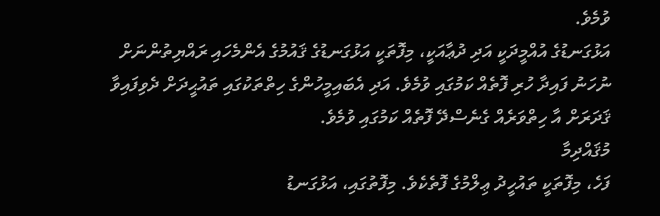ވުމެވެ.
އަޅުގަނޑުގެ އުއްމީދަކީ އަދި ދުޢާއަކީ، މިފޮތަކީ އަޅުގަނޑުގެ ޤައުމުގެ އެންމެހައި ރައްޔިތުންނަށް ނުހަނު ފައިދާ ހުރި ފޮތެއް ކަމުގައި ވުމެވެ. އަދި އެބައިމީހުންގެ ހިތްތަކުގައި ތައުޙީދަށް ދެވިފައިވާ ޤަދަރަށް އާ ހިތްވަރެއް ގެނެސްދޭ ފޮތެއް ކަމުގައި ވުމެވެ.
މުޤައްދިމާ
ފަހެ، މިފޮތަކީ ތައުހީދު ޢިލްމުގެ ފޮތެކެވެ. މިފޮތުގައި، އަޅުގަނޑު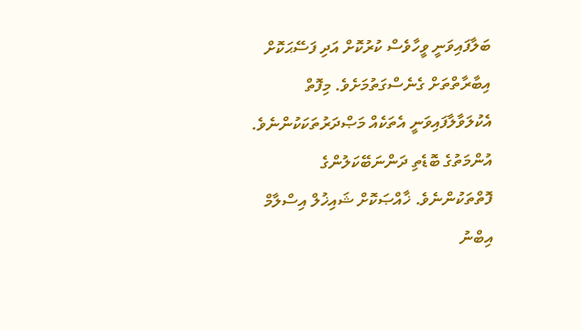ބަލާފައިވަނީ ވީހާވެސް ކުރުކޮށް އަދި ފަސޭޙަކޮށް އިބާރާތްތަށް ގެނެސްގަތުމަށެވެ. މިފޮތް އެކުލަވާލާފައިވަނީ އެތަކެއް މަޞްދަރުތަކަކުންނެވެ. އުންމަތުގެ ބޮޑެތި ދަންނަބޭކަލުންގެ ފޮތްތަކުންނެވެ. ޚާއްޞަކޮށް ޝައިޚުލް އިސްލާމް އިބްނު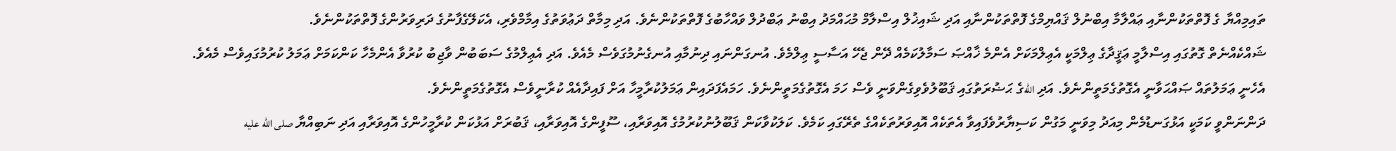ތައިމިއްޔާ ގެ ފޮތްތަކުންނާއި ޢައްލާމާ އިބްނުލް ޤައްޔިމްގެ ފޮތްތަކުންނާއި އަދި ޝައިޚުލް އިސްލާމް މުޙައްމަދު އިބްނު ޢަބްދުލް ވައްހާބުގެ ފޮތްތަކުންނެވެ. އަދި މިމާތް ދަޢުވަތުގެ އިމާމްވެރި، އެކަލޭގެފާނުގެ ދަރިވަރުންގެ ފޮތްތަކުންނެވެ.
ޝައްކެއްނެތް ގޮތުގައި އިސްލާމީ ޢަޤީދާގެ ޢިލްމަކީ އެޢިލްމަކަށް އެންމެ ޚާއްޞަ ސަމާލުކަމެއް ދޭން ޖެހޭ އަސާސީ ޢިލްމެވެ. އުނގަންނައި ދިނުމާއި އުނގެނުމުގަވެސް މެއެވެ. އަދި އެޢިލްމުގެ ސަބަބުން ވާޖިބު ކުރުވާ އެންމެހާ ކަންކަމަށް ޢަމަލު ކުރުމުގައިވެސް މެއެވެ. އެހެނީ ޢަމަލުތައް ޞައްޙަވާނީ އެގޮތުގެމަތީންނެވެ. އަދި اللهގެ ޙަޟުރަތުގައި ޤަބޫލުވެވިގެންވަނީ ވެސް ހަމަ އެގޮތުގެމަތީންނެވެ. ހަމައެފަދައިން ޢަމަލުކުރާމީހާ އަށް ފައިދާއެއް ކުރާނީވެސް އެގޮތުގެމަތީންނެވެ.
ދަންނަންވީ ކަމަކީ އަޅުގަނޑުމެން މިއަދު މިވަނީ މަގުން ކަސިޔާރުވެފައިވާ އެތަކެއް އޮއިވަރުތަކެއްގެ ތެރޭގައި ކަމެވެ. ކަލަކުވާކަން ޤަބޫލުނުކުރުމުގެ އޮއިވަރާއި، ސޫފީންގެ އޮއިވަރާއި، ޤަބުރަށް އަޅުކަން ކުރާމީހުންގެ އޮއިވަރާއި އަދި ނަބިއްޔާ صلى الله عليه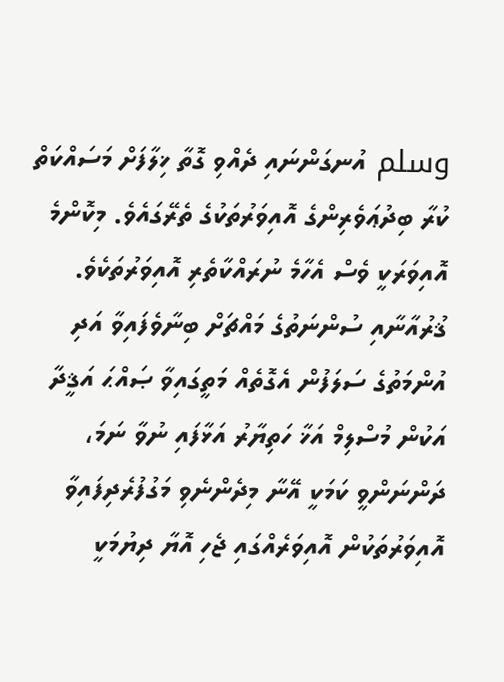وسلم އުނގަންނައި ދެއްވި ގޮތާ ޚިލާފަށް މަސައްކަތް ކުރާ ބިދުޢަވެރިންގެ އޮއިވަރުތަކުގެ ތެރޭގައެވެ. މިކޮންމެ އޮއިވަރަކީ ވެސް އެހާމެ ނުރައްކާތެރި އޮއިވަރުތަކެވެ. ޤުރުއާނާއި ސުންނަތުގެ މައްޗަށް ބިނާވެފައިވާ އަދި އުންމަތުގެ ސަލަފުން އެގޮތެއް މަތީގައިވާ ޞައްޙަ އަޤީދާ އަކުން މުސްލިމް އަޚާ ހަތިޔާރު އަޅާފައި ނުވާ ނަމަ، ދަންނަންވީ ކަމަކީ އޭނާ މިދެންނެވި މަގުފުރެދިފައިވާ އޮއިވަރުތަކުން އޮއިވަރެއްގައި ޖެހި އޮޔާ ދިޔުމަކީ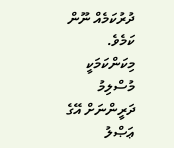ދުރުކަމެއް ނޫން ކަމެވެ.
މިކަންކަމަކީ މުސްލިމު ދަރީންނަށް އޭގެ ޢަޞްލު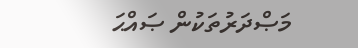މަޞްދަރުތަކުން ޞައްޙަ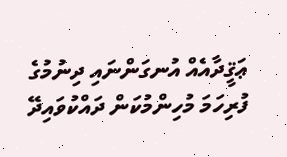ޢަޤީދާއެއް އުނގަންނައި ދިނުމުގެ ފުރިހަމަ މުހިންމުކަން ދައްކުވައިދޭ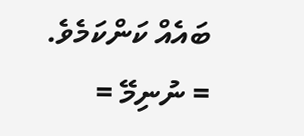ބައެއް ކަންކަމެވެ.
= ނުނިމޭ =